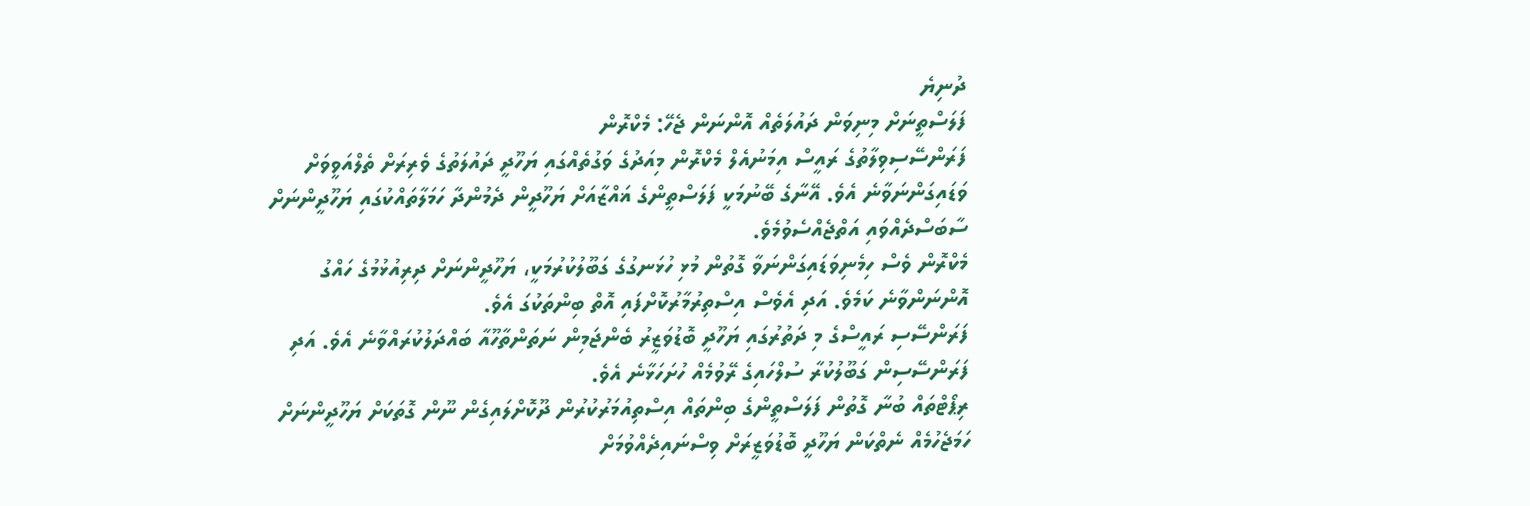ދުނިޔެ
ފަލަސްތީނަށް މިނިވަން ދައުލަތެއް އޮންނަން ޖެހޭ: މެކްރޮން
ފަރަންސޭސިވިލާތުގެ ރައީސް އިމަނުއެލް މެކްރޮން މިއަދުގެ ވަގުތެއްގައި ޔަހޫދީ ދައުލަތުގެ ވެރިރަށް ތެލްއަވީވަށް ވަޑައިގަންނަވާނެ އެވެ. އޭނާގެ ބޭނުމަކީ ފަލަސްތީންގެ ޣައްޒާއަށް ޔަހޫދީން ދެމުންދާ ހަމަލާތައްކުގައި ޔަހޫދީންނަށް ސާބަސްދެއްވައި އަތްޖެއްސެވުމެވެ.
މެކްރޮން ވެސް ހިމެނިވަޑައިގަންނަވާ ގޮތުން މުޅި ހުޅަނގުގެ ގަބޫލުކުރުމަކީ، ޔަހޫދީންނަށް ދިރިއުޅުމުގެ ހައްގު އޮންނަންވާނެ ކަމެވެ. އަދި އެވެސް އިސްތިރުމާރުކޮށްފައި އޮތް ބިންތަކުގަ އެވެ.
ފަރަންސޭސި ރައީސްގެ މި ދަތުރުގައި ޔަހޫދީ ބޮޑުވަޒީރު ބެންޖަމިން ނަތަންތާހޫއާ ބައްދަލުކުރައްވާނެ އެވެ. އަދި ފަރަންސޭސިން ގަބޫލުކުރާ ސުލްހައިގެ ރޭވުމެއް ހުށަހަޅާނެ އެވެ.
ރިޕޯޓްތައް ބުނާ ގޮތުން ފަލަސްތީންގެ ބިންތައް އިސްތިއުމަރުކުރުން ދޫކޮށްލައިގެން ނޫން ގޮތަކަށް ޔަހޫދީންނަށް ހަމަޖެހުމެއް ނެތްކަން ޔަހޫދީ ބޮޑުވަޒީރަށް ވިސްނައިދެއްވުމަށް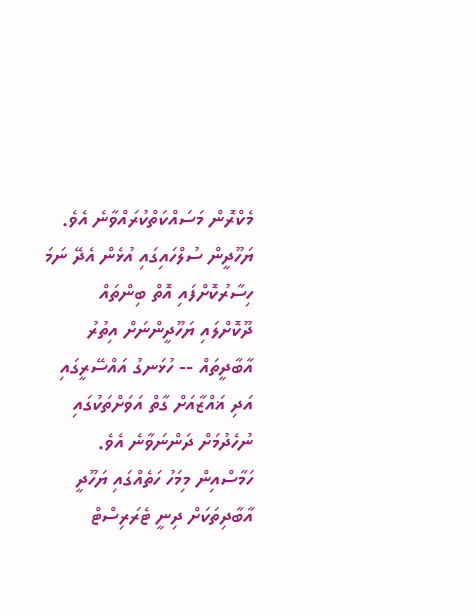މެކްރޮން މަސައްކަތްކުރައްވާނެ އެވެ.
ޔަހޫދީން ސުލްހައިގައި އުޅެން އެދޭ ނަމަ ހިސާރުކޮށްފައި އޮތް ބިންތައް ދޫކޮށްލައި ޔަހޫދީންނަށް އިތުރު އާބާދީތައް -- ހުޅަނގު އައްސޭރީގައި އަދި ޣައްޒާއަށް ގާތް އަވަށްތަކުގައި ނުހެދުމަށް ދަންނަވާނެ އެވެ.
ހަމާސްއިން މިމަހު ހަތެއްގައި ޔަހޫދީ އާބާދިތަކަށް ދިނީ ޓެރަރިސްޓް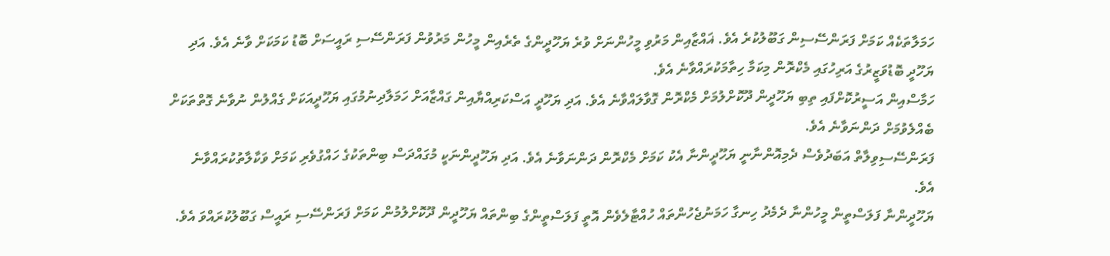ހަމަލާތަކެއް ކަމަށް ފަރަންސޭސިން ގަބޫލުކުރެ އެވެ. ޣައްޒާއިން މަރުވި މީހުންނަށް ވުރެ ޔަހޫދީންގެ ތެރެއިން މީހުން މަރުވުން ފަރަންސޭސި ރައީސަށް ބޮޑު ކަމަކަށް ވާނެ އެވެ. އަދި ޔަހޫދީ ބޮޑުވަޒީރުގެ އަރިހުގައި މެކްރޮން މިކަމާ ހިތާމަކުރައްވާނެ އެވެ.
ހަމާސްއިން އަސީރުކޮށްފައި ތިބި ޔަހޫދީން ދޫކޮށްލުމަށް މެކްރޮން ގޮވާލައްވާނެ އެވެ. އަދި ޔަހޫދީ އަސްކަރިއްޔާއިން ގައްޒާއަށް ހަމަލާދިނުމުގައި ޔަހޫދީއަކަށް ގެއްލުން ނުވާނެ ގޮތްތަކަށް ބެއްލެވުމަށް ދަންނަވާނެ އެވެ.
ފަރަންސޭސިވިލާތް އަބަދުވެސް ދެމިއޮންނާނީ ޔަހޫދީންނާ އެކު ކަމަށް މެކްރޮން ދަންނަވާނެ އެވެ. އަދި ޔަހޫދީންނަކީ މުގައްދަސް ބިންތަކުގެ ހައްގުވެރި ކަމަށް ވަކާލާތުކުރައްވާނެ އެވެ.
ޔަހޫދީންނާ ފަލަސްތީން މީހުންނާ ދެމެދު ހިނގާ ހަމަނުޖެހުންތައް ހުއްޓާލެވެން އޮތީ ފަލަސްތީންގެ ބިންތައް ޔަހޫދީން ދޫކޮށްލުމުން ކަމަށް ފަރަންސޭސި ރައީސް ގަބޫލުކުރައްވަ އެވެ.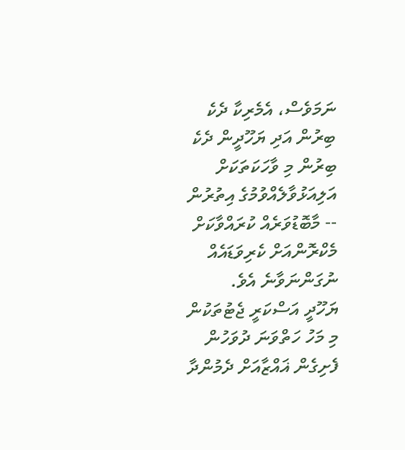ނަމަވެސް، އެމެރިކާ ދެކެ ބިރުން އަދި ޔަހޫދީން ދެކެ ބިރުން މި ވާހަކަތަކަށް އަލިއަޅުވާލެއްވުމުގެ އިތުރުން -- މާބޮޑުވަރެއް ކުރައްވާކަށް މެކްރޮންއަށް ކެރިވަޑައެއް ނުގަންނަވާނެ އެވެ.
ޔަހޫދީ އަސްކަރީ ޖެޓުތަކުން މި މަހު ހަތްވަނަ ދުވަހުން ފެށިގެން ޣައްޒާއަށް ދެމުންދާ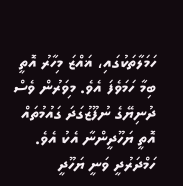ހަމަލާތަކުގައި، ޣައްޒަ މިހާރު އޮތީ ބިމާ ހަމަވެފަ އެވެ. މިވަރުން ވެސް ދުނިޔޭގެ ނުފޫޒުގަދަ ގައުމުތައް އޮތީ ޔަހޫދީންނާ އެކު އެވެ. ހަމްދަރުދީ ވަނީ ޔަހޫދީ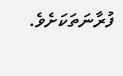ފުރާނަތަކަށެވެ.